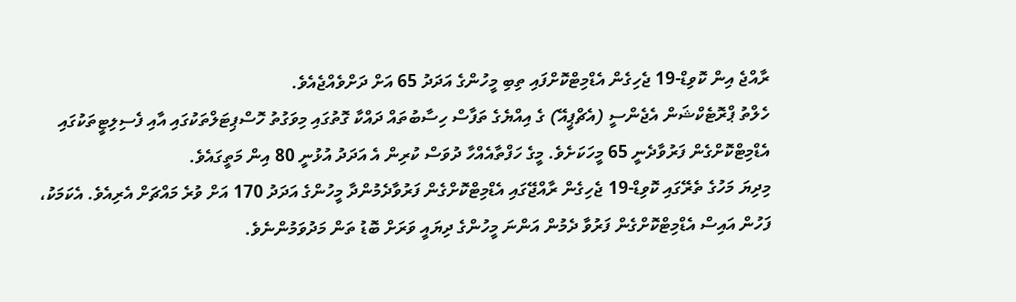ރާއްޖެ އިން ކޮވިޑް-19 ޖެހިގެން އެޑްމިޓްކޮށްފައި ތިބި މީހުންގެ އަދަދު 65 އަށް ދަށްވެއްޖެއެވެ.
ހެލްތު ޕްރޮޓެކްޝަން އެޖެންސީ (އެޗްޕީއޭ) ގެ އިއްޔެގެ ތަފާސް ހިސާބުތައް ދައްކާ ގޮތުގައި މިވަގުތު ހޮސްޕިޓަލްތަކުގައި އާއި ފެސިލިޓީތަކުގައި އެޑްމިޓްކޮށްގެން ފަރުވާދެނީ 65 މީހަކަށެވެ. މީގެ ހަފްތާއެއްހާ ދުވަސް ކުރިން އެ އަދަދު އުޅުނީ 80 އިން މަތީގައެވެ.
މިދިޔަ މަހުގެ ތެރޭގައި ކޮވިޑް-19 ޖެހިގެން ރާއްޖޭގައި އެޑްމިޓްކޮށްގެން ފަރުވާދެމުންދާ މީހުންގެ އަދަދު 170 އަށް ވުރެ މައްޗަށް އެރިއެވެ. އެކަމަކު، ފަހުން އައިސް އެޑްމިޓްކޮށްގެން ފަރުވާ ދެމުން އަންނަ މީހުންގެ ދިޔައީ ވަރަށް ބޮޑު ތަން މަދުވަމުންނެވެ.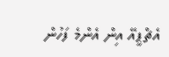އެޗްޕީއޭ އިން އެންމެ ފަހުން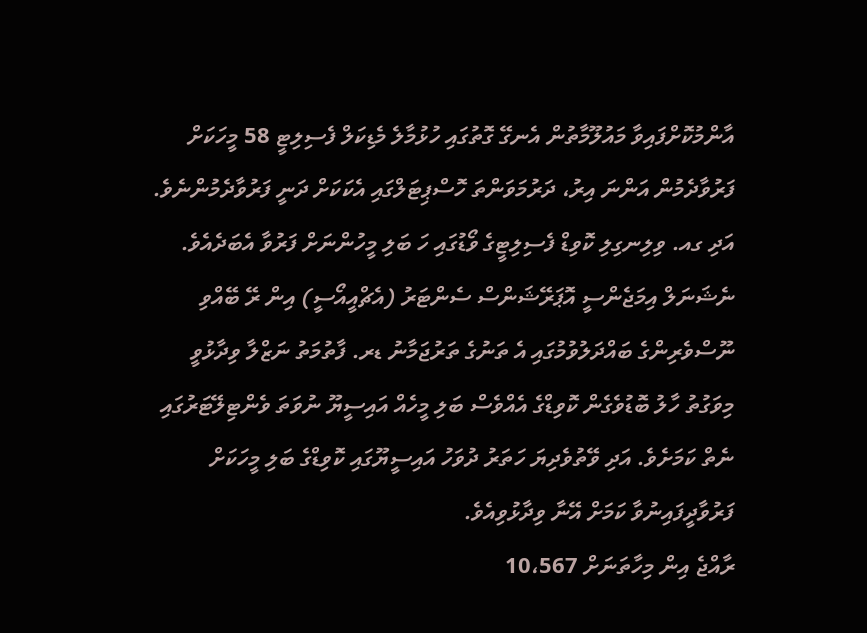އާންމުކޮށްފައިވާ މައުލޫމާތުން އެނގޭ ގޮތުގައި ހުޅުމާލެ މެޑިކަލް ފެސިލިޓީ 58 މީހަކަށް ފަރުވާދެމުން އަންނަ އިރު، ދަރުމަވަންތަ ހޮސްޕިޓަލްގައި އެކަކަށް ދަނީ ފަރުވާދެމުންނެވެ. އަދި ގއ. ވިލިނގިލި ކޮވިޑް ފެސިލިޓީގެ ވޯޑުގައި ހަ ބަލި މީހުންނަށް ފަރުވާ އެބަދެއެވެ.
ނެޝަނަލް އިމަޖެންސީ އޮޕަރޭޝަންސް ސެންޓަރު (އެޗްއީއޯސީ) އިން ރޭ ބޭއްވި ނޫސްވެރިންގެ ބައްދަލުވުމުގައި އެ ތަނުގެ ތަރުޖަމާނު ޑރ. ފާތުމަތު ނަޒްލާ ވިދާޅުވީ މިވަގުތު ހާލު ބޮޑުވެގެން ކޮވިޑްގެ އެއްވެސް ބަލި މީހެއް އައިސީޔޫ ނުވަތަ ވެންޓިލޭޓަރުގައި ނެތް ކަމަށެވެ. އަދި ވޭތުވެދިޔަ ހަތަރު ދުވަހު އައިސީޔޫގައި ކޮވިޑްގެ ބަލި މީހަކަށް ފަރުވާދީފައިނުވާ ކަމަށް އޭނާ ވިދާޅުވިއެވެ.
ރާއްޖެ އިން މިހާތަނަށް 10،567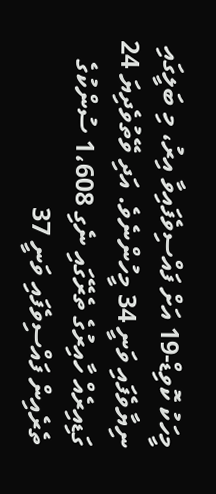މީހަކު ކޮވިޑް-19 އަށް ފައްސިވެފައިވާ އިރު، މި ބަލީގައި ނިޔާވެފައި ވަނީ 34 މީހުންނެވެ. އަދި ވޭތުވެދިޔަ 24 ގަޑިއިރެއް ހާއިރުގެ ތެރޭގައި ނެގި 1،608 ސުންކުގެ ތެރެއިން ފައްސިވެފައި ވަނީ 37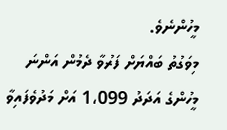މީހުންނެވެ.
މިވަގުތު ބައްޔަށް ފަރުވާ ދެމުން އަންނަ މީހުންގެ އަދަދު 1،099 އަށް މަދުވެފައިވާ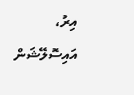އިރު، އައިސޮލޭޝަން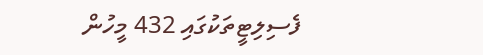ފެސިލިޓީތަކުގައި 432 މީހުން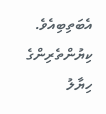އެބަތިބިއެވެ.
ކިޔުންތެރިންގެ ހިޔާލު